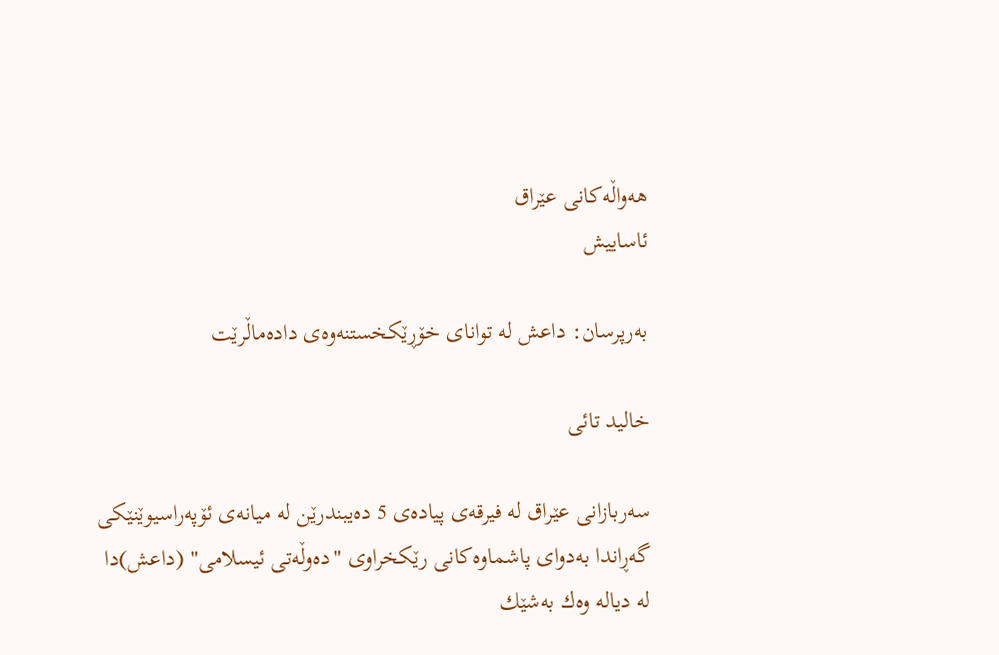هه‌واڵه‌كانی عێراق
ئاساییش

به‌رپرسان: داعش له‌ توانای خۆڕێكخستنه‌وه‌ی داده‌ماڵرێت

خالید تائی

سه‌ربازانی عێراق له‌ فیرقه‌ی پیاده‌ی 5 ده‌یبندرێن له‌ میانه‌ی ئۆپه‌راسیوێنێكی گه‌ڕاندا به‌دوای پاشماوه‌كانی رێكخراوی "ده‌وڵه‌تی ئیسلامی" (داعش)دا له‌ دیاله‌ وه‌ك به‌شێك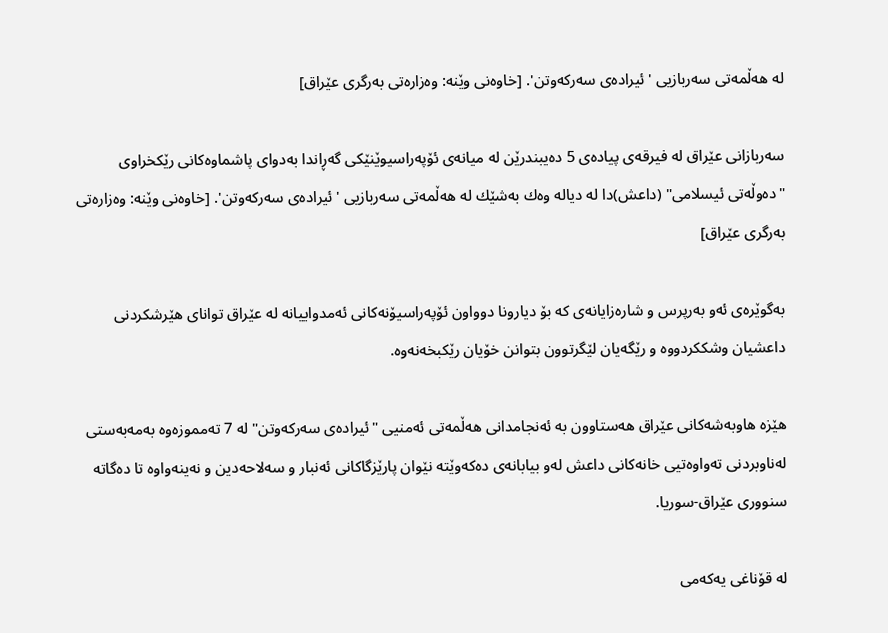له‌ هه‌ڵمه‌تی سه‌ربازیی 'ئیراده‌ی سه‌ركه‌وتن'. [خاوه‌نی وێنه‌: وه‌زاره‌تی به‌رگری عێراق]

سه‌ربازانی عێراق له‌ فیرقه‌ی پیاده‌ی 5 ده‌یبندرێن له‌ میانه‌ی ئۆپه‌راسیوێنێكی گه‌ڕاندا به‌دوای پاشماوه‌كانی رێكخراوی "ده‌وڵه‌تی ئیسلامی" (داعش)دا له‌ دیاله‌ وه‌ك به‌شێك له‌ هه‌ڵمه‌تی سه‌ربازیی 'ئیراده‌ی سه‌ركه‌وتن'. [خاوه‌نی وێنه‌: وه‌زاره‌تی به‌رگری عێراق]

به‌گوێره‌ی ئه‌و به‌رپرس و شاره‌زایانه‌ی كه‌ بۆ دیارونا دوواون ئۆپه‌راسیۆنه‌كانی ئه‌مدواییانه‌ له‌ عێراق توانای هێرشكردنی داعشیان وشككردووه‌ و رێگه‌یان لێگرتوون بتوانن خۆیان رێكبخه‌نه‌وه‌.

هێزه‌ هاوبه‌شه‌كانی عێراق هه‌ستاوون به‌ ئه‌نجامدانی هه‌ڵمه‌تی ئه‌منیی "ئیراده‌ی سه‌ركه‌وتن" له‌ 7 ته‌مموزه‌وه‌ به‌مه‌به‌ستی له‌ناوبردنی ته‌واوه‌تیی خانه‌كانی داعش له‌و بیابانه‌ی ده‌كه‌وێته‌ نێوان پارێزگاكانی ئه‌نبار و سه‌لاحه‌دین و نه‌ینه‌واوه‌ تا ده‌گاته‌ سنووری عێراق-سوریا.

له‌ قۆناغی یه‌كه‌می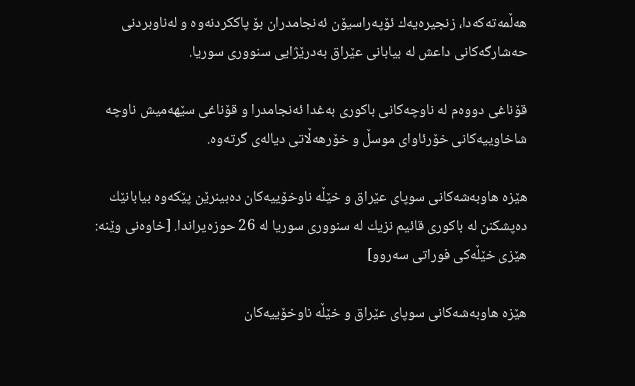هه‌ڵمه‌ته‌كه‌دا، زنجیره‌یه‌ك ئۆپه‌راسیۆن ئه‌نجامدران بۆ پاككردنه‌وه‌ و له‌ناوبردنی حه‌شارگه‌كانی داعش له‌ بیابانی عێراق به‌درێژایی سنووری سوریا.

قۆناغی دووه‌م له‌ ناوچه‌كانی باكوری به‌غدا ئه‌نجامدرا و قۆناغی سێهه‌میش ناوچه‌ شاخاوییه‌كانی خۆرئاوای موسڵ و خۆرهه‌ڵاتی دیاله‌ی گرته‌وه.

هێزه‌ هاوبه‌شه‌كانی سوپای عێراق و خێڵه‌ ناوخۆییه‌كان ده‌بینرێن پێكه‌وه‌ بیابانێك ده‌پشكنن له‌ باكوری قائیم نزیك له‌ سنووری سوریا له‌ 26 حوزه‌یراندا. [خاوه‌نی وێنه‌: هێزی خێڵه‌كی فوراتی سه‌روو]

هێزه‌ هاوبه‌شه‌كانی سوپای عێراق و خێڵه‌ ناوخۆییه‌كان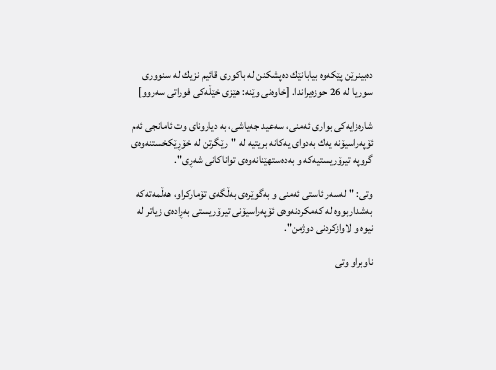ده‌بینرێن پێكه‌وه‌ بیابانێك ده‌پشكنن له‌ باكوری قائیم نزیك له‌ سنووری سوریا له‌ 26 حوزه‌یراندا. [خاوه‌نی وێنه‌: هێزی خێڵه‌كی فوراتی سه‌روو]

شاره‌زایه‌كی بواری ئه‌منی، سه‌عید جه‌یاشی، به‌ دیارونای وت ئامانجی ئه‌م ئۆپه‌راسیۆنه‌ یه‌ك به‌دوای یه‌كانه‌ بریتیه‌ له‌ "رێگرتن له‌ خۆڕێكخستنه‌وه‌ی گروپه‌ تیرۆریستیه‌كه‌ و به‌ده‌ستهێنانه‌وه‌ی تواناكانی شه‌ڕی".

وتی: "له‌سه‌ر ئاستی ئه‌منی و به‌گوێره‌ی به‌ڵگه‌ی تۆماركراو، هه‌ڵمه‌ته‌كه‌ به‌شداربووه‌ له‌ كه‌مكردنه‌وه‌ی ئۆپه‌راسیۆنی‌ تیرۆریستی به‌ڕاده‌ی زیاتر له‌ نیوه‌ و لاوازكردنی دوژمن".

ناوبراو وتی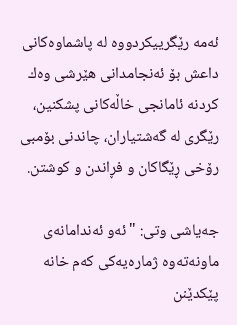ئه‌مه‌ رێگرییكردووه‌ له‌ پاشماوه‌كانی داعش بۆ ئه‌نجامدانی هێرشی وه‌ك كردنه‌ ئامانجی خاڵه‌كانی پشكنین، رێگری له‌ گه‌شتیاران، چاندنی بۆمبی رۆخی ڕێگاكان و فڕاندن و كوشتن.

جه‌یاشی وتی: "ئه‌و ئه‌ندامانه‌ی‌ ماونه‌ته‌وه‌ ژماره‌یه‌كی كه‌م خانه‌ پێكدێنن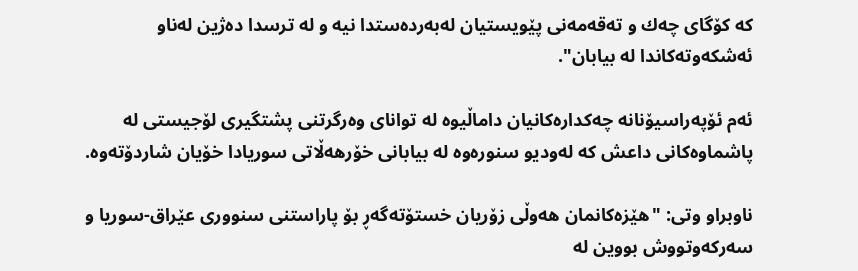كه‌ كۆگای چه‌ك و ته‌قه‌مه‌نی پێویستیان له‌به‌رده‌ستدا نیه‌ و له‌ ترسدا ده‌ژین له‌ناو ئه‌شكه‌وته‌كاندا له‌ بیابان".

ئه‌م ئۆپه‌راسیۆنانه‌ چه‌كداره‌كانیان داماڵیوه‌ له‌ توانای وه‌رگرتنی پشتگیری لۆجیستی له‌ پاشماوه‌كانی داعش كه‌ له‌ودیو سنوره‌وه‌ له‌ بیابانی خۆرهه‌ڵاتی سوریادا خۆیان شاردۆته‌وه‌.

ناوبراو وتی: "هێزه‌كانمان هه‌وڵی زۆریان خستۆته‌گه‌ڕ بۆ پاراستنی سنووری عێراق-سوریا و سه‌ركه‌وتووش بووین له‌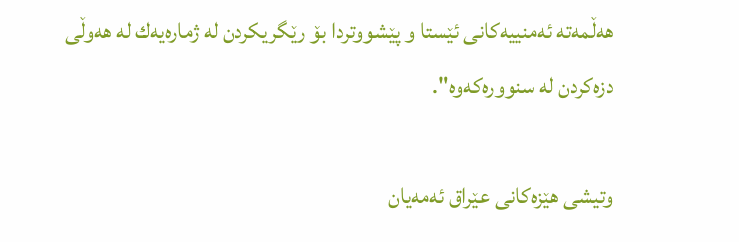هه‌ڵمه‌ته‌ ئه‌منییه‌كانی ئێستا و پێشووتردا بۆ رێگریكردن له‌ ژماره‌یه‌ك له‌ هه‌وڵی دزه‌كردن له‌ سنووره‌كه‌وه".

وتیشی هێزه‌كانی عێراق ئه‌مه‌یان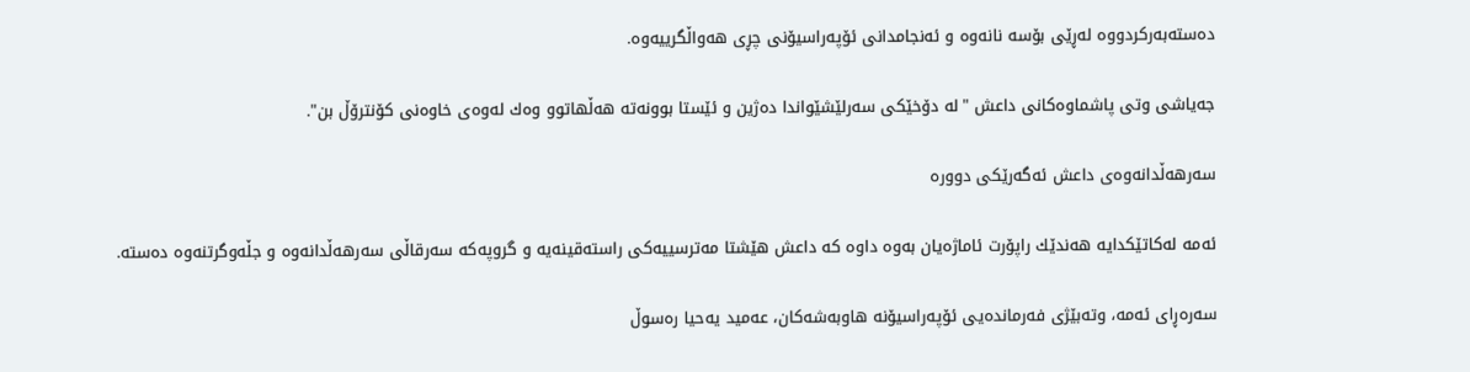ده‌سته‌به‌ركردووه‌ له‌ڕێی بۆسه‌ نانه‌وه‌ و ئه‌نجامدانی ئۆپه‌راسیۆنی چڕی هه‌واڵگرییه‌وه‌.

جه‌یاشی وتی پاشماوه‌كانی داعش "له‌ دۆخێكی سه‌رلێشێواندا ده‌ژین و ئێستا بوونه‌ته‌ هه‌ڵهاتوو وه‌ك له‌وه‌ی خاوه‌نی كۆنترۆڵ بن".

سه‌رهه‌ڵدانه‌وه‌ی داعش ئه‌گه‌رێكی دووره‌

ئه‌مه‌ له‌كاتێكدایه‌ هه‌ندێك راپۆرت ئاماژه‌یان به‌وه‌ داوه‌ كه‌ داعش هێشتا مه‌ترسییه‌كی راسته‌قینه‌یه‌ و گروپه‌كه‌ سه‌رقاڵی سه‌رهه‌ڵدانه‌وه‌ و جڵه‌وگرتنه‌وه‌ ده‌سته‌.

سه‌ره‌ڕای ئه‌مه‌، وته‌بێژی فه‌رمانده‌یی ئۆپه‌راسیۆنه‌ هاوبه‌شه‌كان، عه‌مید یه‌حیا ره‌سوڵ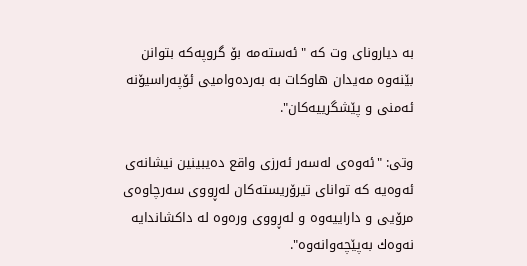به‌ دیارونای وت كه‌ "ئه‌سته‌مه‌ بۆ گروپه‌كه‌ بتوانن بێنه‌وه‌ مه‌یدان هاوكات به‌ به‌رده‌وامیی ئۆپه‌راسیۆنه‌ ئه‌منی و پێشگرییه‌كان".

وتی: "ئه‌وه‌ی له‌سه‌ر ئه‌رزی واقع ده‌یبینین نیشانه‌ی ئه‌وه‌یه‌ كه‌ توانای تیرۆریسته‌كان له‌ڕووی سه‌رچاوه‌ی مرۆیی و داراییه‌وه‌ و له‌ڕووی وره‌وه‌ له‌ داكشاندایه‌ نه‌وه‌ك به‌پێچه‌وانه‌وه‌".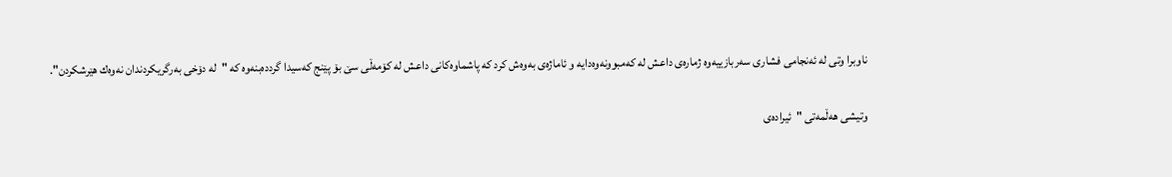ناوبرا وتی له‌ ئه‌نجامی فشاری سه‌ربازییه‌وه ژماره‌ی داعش له‌ كه‌مبوونه‌وه‌دایه‌ و ئاماژه‌ی به‌وه‌ش كرد كه‌ پاشماوه‌كانی داعش له‌ كۆمه‌ڵی سێ بۆ پێنج كه‌سیدا گردده‌بنه‌وه‌ كه‌ "له‌ دۆخی به‌رگریكردندان نه‌وه‌ك هێرشكردن".

وتیشی هه‌ڵمه‌تی "ئیراده‌ی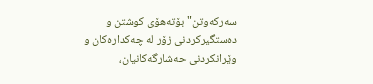سه‌ركه‌وتن" بۆته‌هۆی كوشتن و ده‌ستگیركردنی زۆر له‌ چه‌كداره‌كان و وێرانكردنی حه‌شارگه‌كانیان،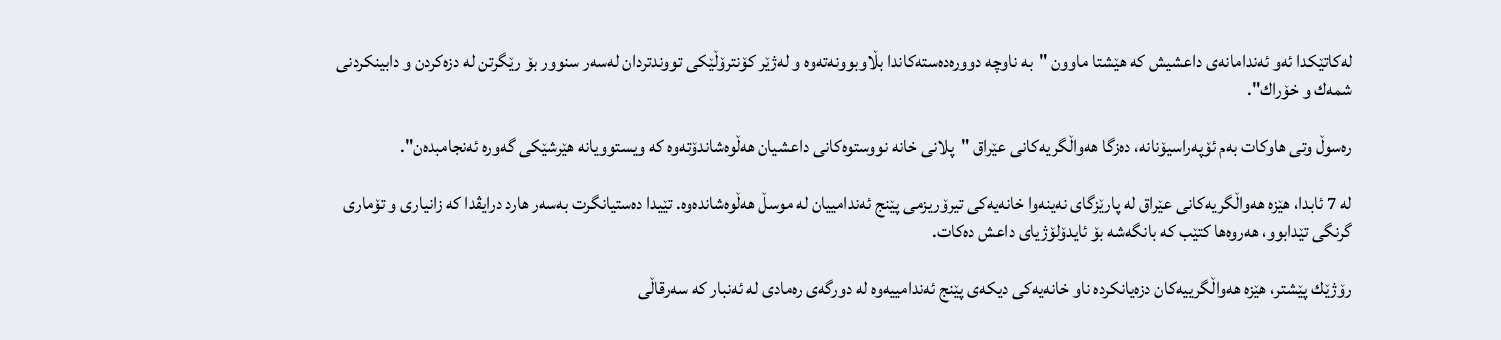له‌كاتێكدا ئه‌و ئه‌ندامانه‌ی داعشیش كه‌ هێشتا ماوون "به‌ ناوچه‌ دووره‌ده‌سته‌كاندا بڵاوبوونه‌ته‌وه‌ و له‌ژێر كۆنترۆڵێكی تووندتردان له‌سه‌ر سنوور بۆ رێگرتن له‌ دزه‌كردن و دابینكردنی شمه‌ك و خۆراك".

ره‌سوڵ وتی هاوكات به‌م ئۆپه‌راسیۆنانه‌، ده‌زگا هه‌واڵگریه‌كانی عێراق "پلانی خانه‌ نووستوه‌كانی داعشیان هه‌ڵوه‌شاندۆته‌وه‌ كه‌ ویستوویانه‌ هێرشێكی گه‌وره‌ ئه‌نجامبده‌ن".

له‌ 7 ئابدا، هێزه‌ هه‌واڵگریه‌كانی عێراق له‌ پارێزگای نه‌ینه‌وا خانه‌یه‌كی تیرۆریزمی پێنج ئه‌ندامییان له‌ موسڵ هه‌ڵوه‌شانده‌وه‌. تێیدا ده‌ستیانگرت به‌سه‌ر هارد درایڤدا كه‌ زانیاری و تۆماری گرنگی تێدابوو، هه‌روه‌ها كتێب كه‌ بانگه‌شه‌ بۆ ئایدۆلۆژیای داعش ده‌كات.

رۆژێك پێشتر، هێزه‌ هه‌واڵگرییه‌كان دزه‌یانكرده‌ ناو خانه‌یه‌كی دیكه‌ی پێنج ئه‌ندامییه‌وه‌ له‌ دورگه‌ی ره‌مادی له‌ ئه‌نبار كه‌ سه‌رقاڵی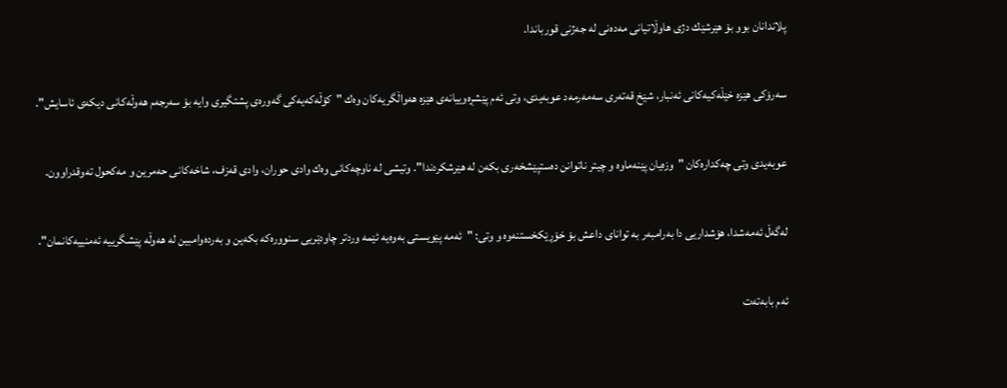پلاندانان بوو بۆ هێرشێك دژی هاوڵاتیانی مه‌ده‌نی له‌ جه‌ژنی قورباندا.

سه‌رۆكی هێزه‌ خێڵه‌كیه‌كانی ئه‌نبار، شێخ قه‌ته‌ری سه‌مه‌رمه‌د عوبه‌یدی، وتی ئه‌م پێشڕه‌وییانه‌ی هێزه‌ هه‌واڵگریه‌كان وه‌ك "كۆڵه‌كه‌یه‌كی گه‌وره‌ی پشتگیری وایه‌ بۆ سه‌رجه‌م هه‌وڵه‌كانی دیكه‌ی ئاسایش".

عوبه‌یدی وتی چه‌كداره‌كان "وزه‌یان پێنه‌ماوه‌ و چیتر ناتوانن ده‌ستپێشخه‌ری بكه‌ن له‌ هێرشكردندا". وتیشی له‌ ناوچه‌كانی وه‌ك وادی حوران، وادی قه‌زف، شاخه‌كانی حه‌مرین و مه‌كحول ته‌وقدراوون.

له‌گه‌ڵ ئه‌مه‌شدا، هۆشداریی دا به‌رامبه‌ر به‌ توانای داعش بۆ خۆڕێكخستنه‌وه‌ و وتی: "ئه‌مه‌ پێویستی به‌وه‌یه‌ ئێمه‌ وردتر چاودێریی سنووره‌كه‌ بكه‌ین و به‌رده‌وامبین له‌ هه‌وڵه‌ پێشگرییه ئه‌منییه‌كانمان".

ئەم بابەتەت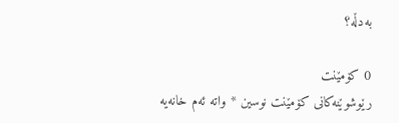بەدڵە؟

0 كۆمێنت
رێوشوێنەکانی کۆمێنت نوسین * واتە ئەم خانەیە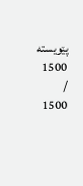پێویستە 1500 / 1500